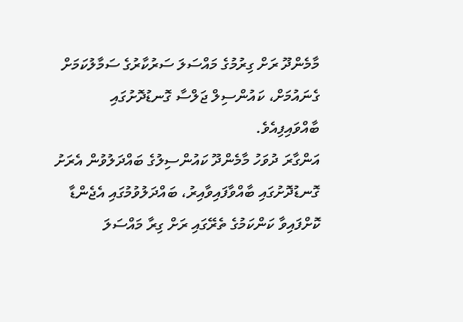މާމެންދޫ ރަށް ގިރުމުގެ މައްސަލަ ސަރުކާރުގެ ސަމާލުކަމަށް ގެނައުމަށް، ކައުންސިލް ޖަލްސާ ގޮނޑުދޮށުގައި ބާއްވައިފިއެވެ.
އަންގާރަ ދުވަހު މާމެންދޫ ކައުންސިލުގެ ބައްދަލުވުން އެރަށު ގޮނޑުދޮށުގައި ބާއްވާފައިވާއިރު، ބައްދަލުވުމުގައި އެޖެންޑާ ކޮށްފައިވާ ކަންކަމުގެ ތެރޭގައި ރަށް ގިރާ މައްސަލަ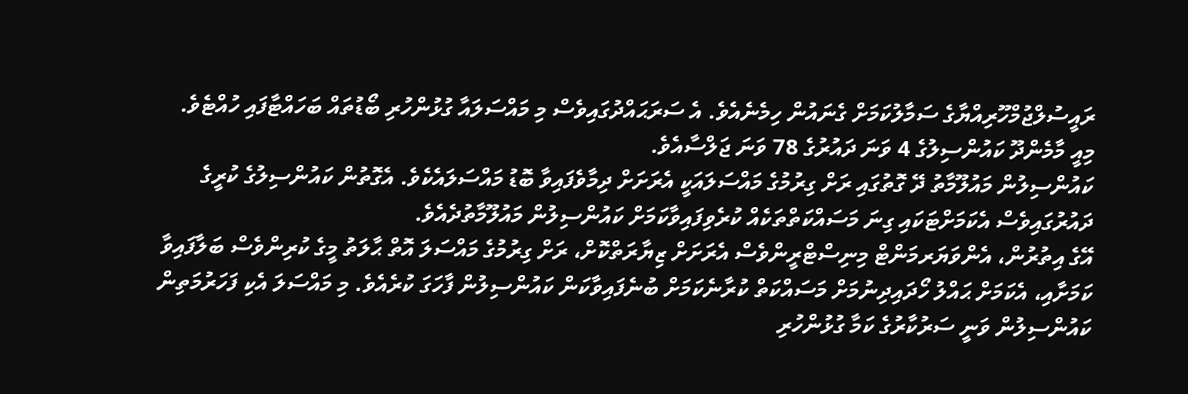ރައީސުލްޖުމްހޫރިއްޔާގެ ސަމާލުކަމަށް ގެނައުން ހިމެނެއެވެ. އެ ސަރަޙައްދުގައިވެސް މި މައްސަލައާ ގުޅުންހުރި ބޯޑުތައް ބަހައްޓާފައި ހުއްޓެވެ.
މިއީ މާމެންދޫ ކައުންސިލުގެ 4 ވަނަ ދައުރުގެ 78 ވަނަ ޖަލްސާއެވެ.
ކައުންސިލުން މައުލޫމާތު ދޭ ގޮތުގައި ރަށް ގިރުމުގެ މައްސަލައަކީ އެރަށަށް ދިމާވެފައިވާ ބޮޑު މައްސަލައެކެވެ. އެގޮތުން ކައުންސިލުގެ ކުރީގެ ދައުރުގައިވެސް އެކަމަށްޓަކައި ގިނަ މަސައްކަތްތަކެއް ކުރެވިފައިވާކަމަށް ކައުންސިލުން މައުލޫމާތުދެއެވެ.
އޭގެ އިތުރުން، އެންވަޔަރމަންޓް މިނިސްޓްރީންވެސް އެރަށަށް ޒިޔާރަތްކޮށް، ރަށް ގިރުމުގެ މައްސަލަ އޮތް ޙާލަތު މީގެ ކުރިންވެސް ބަލާފައިވާ ކަމަށާއި، އެކަމަށް ޙައްލު ހޯދައިދިނުމަށް މަސައްކަތް ކުރާނެކަމަށް ބުނެފައިވާކަން ކައުންސިލުން ފާހަގަ ކުރެއެވެ. މި މައްސަލަ އެކި ފަހަރުމަތިން ކައުންސިލުން ވަނީ ސަރުކާރުގެ ކަމާ ގުޅުންހުރި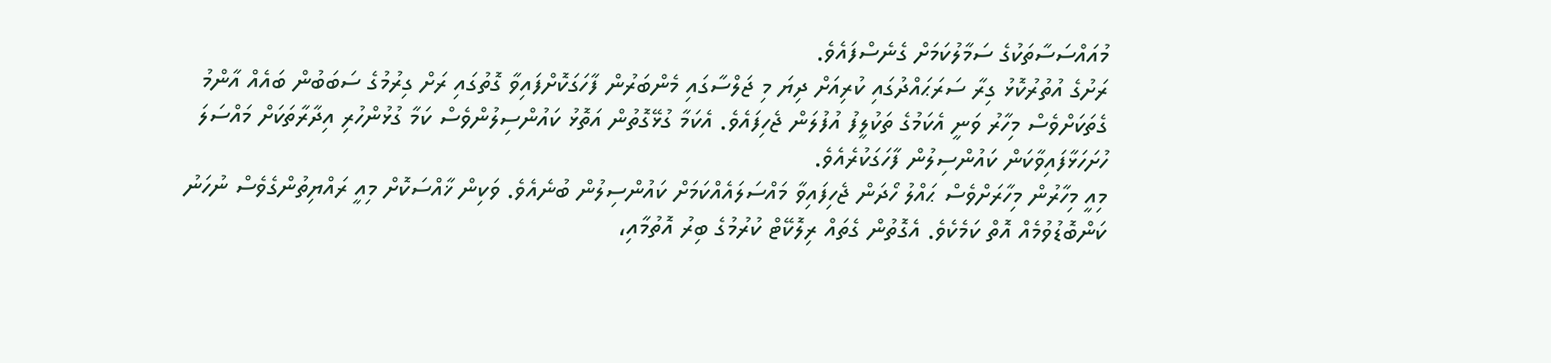މުއައްސަސާތަކުގެ ސަމާލުކަމަށް ގެނެސްފައެވެ.
ރަށުގެ އުތުރުކޮޅު ގިރާ ސަރަޙައްދުގައި ކުރިއަށް ދިޔަ މި ޖަލްސާގައި މެންބަރުން ފާހަގަކޮށްފައިވާ ގޮތުގައި ރަށް ގިރުމުގެ ސަބަބުން ބައެއް އާންމު ގެތަކަށްވެސް މިހާރު ވަނީ އެކަމުގެ ތަކުލީފު އުފުލަން ޖެހިފައެވެ. އެކަމާ ގުޅޭގޮތުން އަތޮޅު ކައުންސިލުންވެސް ކަމާ ގުޅުންހުރި އިދާރާތަކަށް މައްސަލަ ހުށަހަޅާފައިވާކަން ކައުންސިލުން ފާހަގަކުރެއެވެ.
މިއީ މިހާރުން މިހާރަށްވެސް ޙައްލު ހޯދަން ޖެހިފައިވާ މައްސަލައެއްކަމަށް ކައުންސިލުން ބުނެއެވެ. ވަކިން ޚާއްސަކޮށް މިއީ ރައްޔިތުންގެވެސް ނުހަނު ކަންބޮޑުވުމެއް އޮތް ކަމެކެވެ. އެގޮތުން ގެތައް ރިލޮކޭޓް ކުރުމުގެ ބިރު އޮތުމާއި،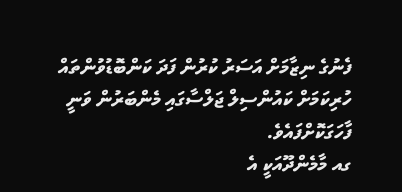ފެނުގެ ނިޒާމަށް އަސަރު ކުރުން ފަދަ ކަންބޮޑުވުންތައް ހުރިކަމަށް ކައުންސިލް ޖަލްސާގައި މެންބަރުން ވަނީ ފާހަގަކޮށްފައެވެ.
ގއ މާމެންދޫއަކީ އެ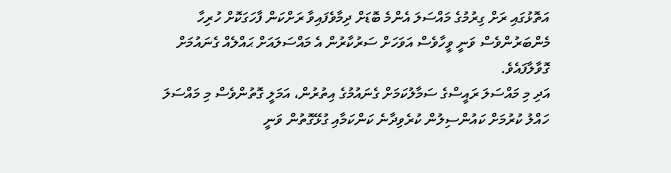އަތޮޅުގައި ރަށް ގިރުމުގެ މައްސަލަ އެންމެ ބޮޑަށް ދިމާވެފައިވާ ރަށްކަން ފާހަގަކޮށް ހުރިހާ މެންބަރުންވެސް ވަނީ ވީހާވެސް އަވަހަށް ސަރުކާރުން އެ މައްސަލައަށް ޙައްލެއް ގެނައުމަށް ގޮވާލާފައެވެ.
އަދި މި މައްސަލަ ރައީސްގެ ސަމާލުކަމަށް ގެނައުމުގެ އިތުރުން، އަމަލީ ގޮތުންވެސް މި މައްސަލަ ހައްލު ކުރުމަށް ކައުންސިލުން ކުރެވިދާނެ ކަންކަމާއި ގުޅޭގޮތުން ވަނީ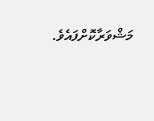މަޝްވަރާކޮށްފައެވެ.